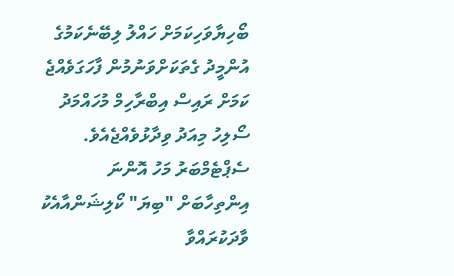ބޯހިޔާވަހިކަމަށް ހައްލު ލިބޭނެކަމުގެ އުންމީދު ގެތަކަށްވަނުމުން ފާހަގަވެއްޖެ ކަމަށް ރައިސް އިބްރާހިމް މުހައްމަދު ސޯލިހު މިއަދު ވިދާޅުވެއްޖެއެވެ.
ސެޕްޓެމްބަރު މަހު އޮންނަ އިންތިހާބަށް "ބިޔަ" ކޯލިޝަންއާއެކު ވާދަކުރައްވާ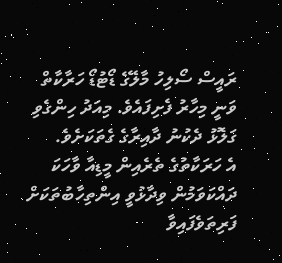ރައީސް ސޯލިހު މާލޭގެ ޑޯޓުޑޯ ހަރާކާތް ވަނީ މިހާރު ފެށިފައެވެ. މިއަދު ހިންގެވި ގަލޮޅު ދެކުނު ދާއިރާގެ ގެތަކަށެވެ.
އެ ހަރަކާތުގެ ތެރެއިން މީޑިއާ ވާހަކަ ދައްކަވަމުން ވިދާޅުވީ އިންތިހާބުތަކަށް ފަރިތަވެފައިވާ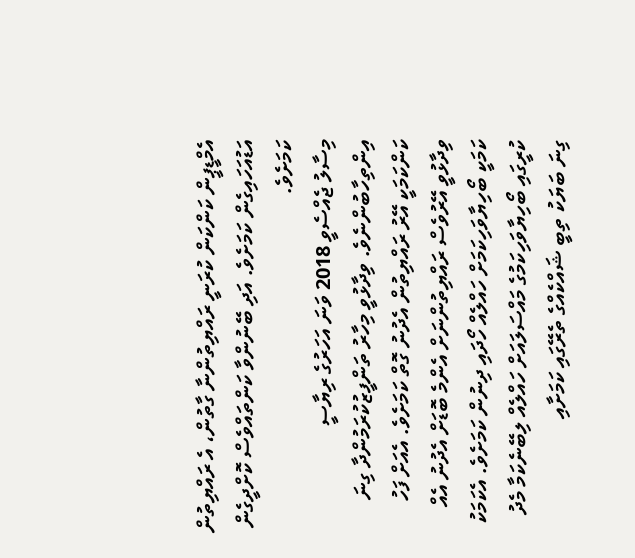އެމްޑީޕީން ކަންކަން ކުރަނީ ރައްޔިތުންނާ ގާތުން، އެ ރައްޔިތުން އަޑުއަހައިގެން ކަމަށެވެ. އަދި ބޭނުންވާ ކަންތައްވެސް ކޮށްދީގެން ކަމަށެވެ.
މިސާލު ޖެއްސެވީ 2018 ވަނަ އަހަރުގެ ރިޔާސީ އިންތިހާބުންނެވެ. ވިދާޅުވީ މިހާރު ތަންފީޒުކުރަމުންދާ ގިނަ ކަންކަމަކީ އޭރު ރައްޔިތުން އެދުނު ގޮތް ކަމަށެވެ. އެއަށް ފަހު ވިދާޅުވީ އޭރުވެސް ރައްޔިތުންނަށް އެންމެ ބޮޑަށް އެދުނު އެއް ކަމަކީ ބޯހިޔާވަހިކަމަށް ހައްލެއް ހޯދައި ދިނުން ކަމަށެވެ. އެކަމަކު ކުރީގައި ބޯހިޔާވަހިކަމުގެ މައްސަލައަށް ހައްލެއް ލިބޭނެކަމާ މެދު ގިނަ ބަޔަކު ތިބީ ޝައްކެއްގެ ތެރޭގައި ކަމަށާއި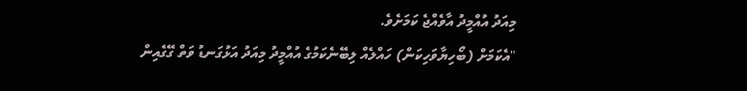މިއަދު އުއްމީދު އާވެއްޖެ ކަމަށެވެ.
"އެކަމަށް (ބޯހިޔާވަހިކަން) ހައްލެއް ލިބޭނެކަމުގެ އުއްމީދު މިއަދު އަޅުގަނޑު ވަތް ގޭގެއިން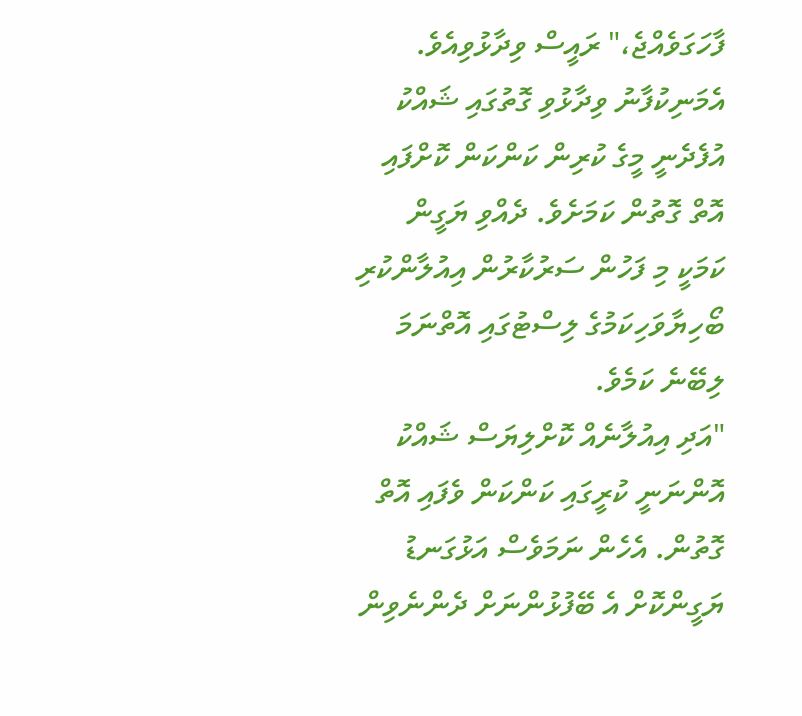ފާހަގަވެއްޖެ،" ރައީސް ވިދާޅުވިއެވެ. އެމަނިކުފާނު ވިދާޅުވި ގޮތުގައި ޝައްކު އުފެދެނީ މީގެ ކުރިން ކަންކަން ކޮށްފައި އޮތް ގޮތުން ކަމަށެވެ. ދެއްވި ޔަގީން ކަމަކީ މި ފަހުން ސަރުކާރުން އިއުލާންކުރި ބޯހިޔާވަހިކަމުގެ ލިސްޓުގައި އޮތްނަމަ ލިބޭނެ ކަމެވެ.
"އަދި އިއުލާނެއް ކޮށްލިޔަސް ޝައްކު އޮންނަނީ ކުރީގައި ކަންކަން ވެފައި އޮތް ގޮތުން. އެހެން ނަމަވެސް އަޅުގަނޑު ޔަގީންކޮށް އެ ބޭފުޅުންނަށް ދެންނެވިން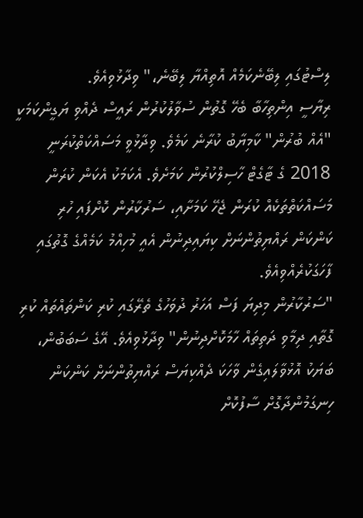ލިސްޓުގައި ލިބޭނެކަމެއް އޮތިއްޔާ ލިބޭނެ،" ވިދާޅުވިއެވެ.
ރިޔާސީ އިންތިހާބާ ބެހޭ ގޮތުން ސުވާލުކުރުން ރައީސް ދެއްވި ޔަގީންކަމަކީ "އެއް ބުރުން" ކާމިޔާބު ކުރާނެ ކަމެވެ. ވިދާޅުވީ މަސައްކަތްކުރަނީ 2018 ގެ ޓާގެޓް ހާސިލްކުރުން ކަމަށެވެ. އެކަމަކު އެކަން ކުރަން މަސައްކަތްތަކެއް ކުރަން ޖެހޭ ކަމަށާއި، ސަރުކާރުން ކޮށްފައި ހުރި ކަންކަން ރައްޔިތުންނަށް ކިޔައިދިނުން އެއީ މުހިއްމު ކަމެއްގެ ގޮތުގައި ފާހަގަކުރެއްވިއެވެ.
"ސަރުކާރުން މިދިޔަ ފަސް އަހަރު ދުވަހުގެ ތެރޭގައި ކުރި ކަންތައްތައް ކުރި ގޮތާއި ދިމާވި ދަތިތައް ހާމަކޮށްދިނުން" ވިދާޅުވިއެވެ. އޭގެ ސަބަބުން، ބަޔަކު އޮޅުވާލައިގެން ވާހަކަ ދެއްކިޔަސް ރައްޔިތުންނަށް ކަންކަން ހިނގަމުންދާގޮށް ސާފުކޮށް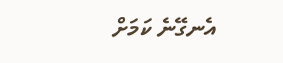އެނގޭނެ ކަމަށް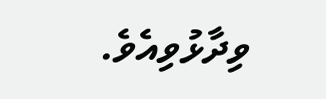ވިދާޅުވިއެވެ.